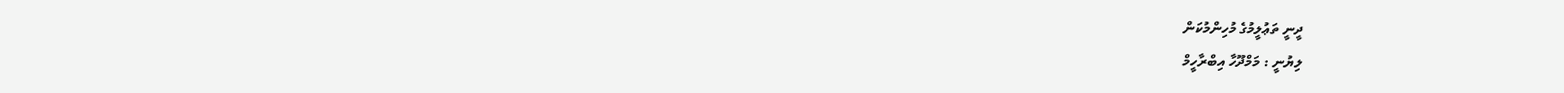ދީނީ ތަޢުލީމުގެ މުހިންމުކަން
ލިޔުނީ : މަމްދޫހާ އިބްރާހީމް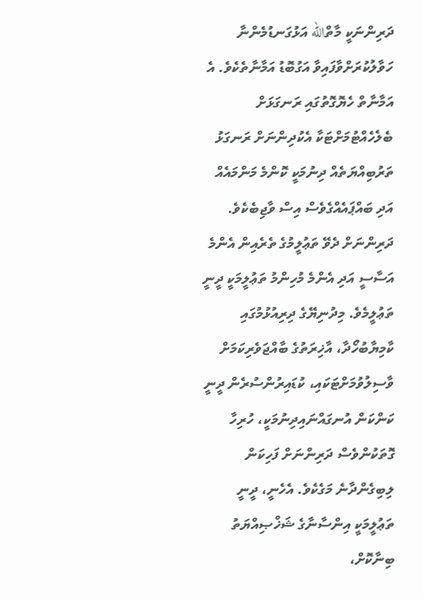ދަރިންނަކީ މާތްالله އަޅުގަނޑުމެންނާ ހަވާލުކުރަށްވާފައިވާ އަގުބޮޑު އަމާނާތެކެވެ. އެ އަމާނާތް ހެޔޮގޮތުގައި ރަނގަޅަށް ބެލެހެއްޓުމަށްޓަކާ އެކުދިންނަށް ރަނގަޅު ތަރުބިއްޔަތެއް ދިނުމަކީ ކޮންމެ މަންމައެއް އަދި ބައްޕައެއްގެވެސް އިސް ވާޖިބެކެވެ. ދަރިންނަށް ދެވޭ ތަޢުލީމުގެ ތެރެއިން އެންމެ އަސާސީ އަދި އެންމެ މުހިންމު ތަޢުލީމަކީ ދީނީ ތަޢުލީމެވެ. މިދުނިޔޭގެ ދިރިއުޅުމުގައި ކާމިޔާބުހޯދާ، އާޚިރަތުގެ ބާއްޖަވެރިކަމަށް ވާސިލުވުމަށްޓަކައި، ކުޑައިރުންސުރެން ދީނީ ކަންކަން އުނގައްނައިދިނުމަކީ، ހުރިހާ ގޮތަކުންވެސް ދަރިންނަށް ފަހިކަން ލިބިގެންދާނެ މަގެކެވެ. އެހެނީ، ދީނީ ތަޢުލީމަކީ އިންސާނާގެ ޝަޚްޞިއްޔަތު ބިނާކޮށް،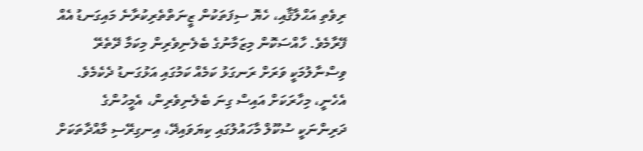ރިވެތި އަޙްލާޤާއި، ހެޔޮ ސިފަތަކުން ޒީނަތްތެރިކުރާނެ މައިގަނޑު އެއް ފޭރާމެވެ. ހާއްސަކޮން މިޒަމާނުގެ ބެލެނިވެރިން މިކަމާ ދޭތެރޭ ވިސްނާލުމަކީ ވަރަށް ރަނގަޅު ކަމެއް ކަމުގައި އަޅުގަނޑު ދެކެމެވެ. އެހެނީ، މިހާރަކަށް އައިސް ގިނަ ބެލެނިވެރިން، އެމީހުންގެ ދަރިންނަކީ ސުކޫލް މާހައުލުގައި ކިޔަވައިދޭ، އިނގިރޭސި މާއްދާތަކަށް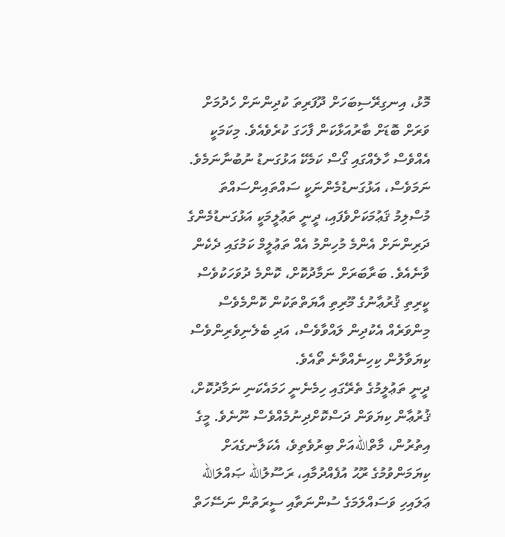މޮޅު، އިނގިރޭސިބަހަށް ދޫފަރިތަ ކުދިންނަށް ހެދުމަށް ވަރަށް ބޮޑަށް ބާރުއަޅާކަން ފާހަގަ ކުރެވެއެވެ. މިކަމަކީ އެއްވެސް ހާލެއްގައި ގޯސް ކަމެކޭ އަޅުގަނޑު ނުބުނާނަމެވެ. ނަމަވެސް، އަޅުގަނޑުމެންނަކީ ސައްތައިންސައްތަ މުސްލިމު ޤަޢުމަކަށްވެފައި، ދީނީ ތަޢުލީމަކީ އަޅުގަނޑުމެންގެ ދަރިންނަށް އެންމެ މުހިންމު އެއް ތަޢުލީމް ކަމުގައި ދެކެން ވާނެއެވެ. ބަރާބަރަށް ނަމާދުކޮށް، ކޮންމެ ދުވަހަކުވެސް ކީރިތި ޤުރުޢާނުގެ މޫރިތި އާޔަތްތަކުން ކޮންމެވެސް މިންވަރެއް އެކުދިން ލައްވާވެސް، އަދި ބެލެނިވެރިންވެސް ކިޔަވާލުން ކިހިނެއްވާނެ ތޯއެވެ.
ދީނީ ތަޢުލީމުގެ ތެރޭގައި ހިމެނެނީ ހަމައެކަނި ނަމާދުކޮށް، ޤުރުޢާން ކިޔަވަން ދަސްކޮށްދިނުމެއްވެސް ނޫނެވެ. މީގެ އިތުރުން، މާތްاللهއަށް ބިރުވެތިވެ، އެކަލާނގެއަށް ކިޔަމަންވުމުގެ ރޫޙު އުފެއްދުމާއި، ރަސޫލުالله ޞައްލަالله ޢަލައިހި ވަސައްލަމަގެ ސުންނަތާއި ސީރަތުން ނަސޭހަތް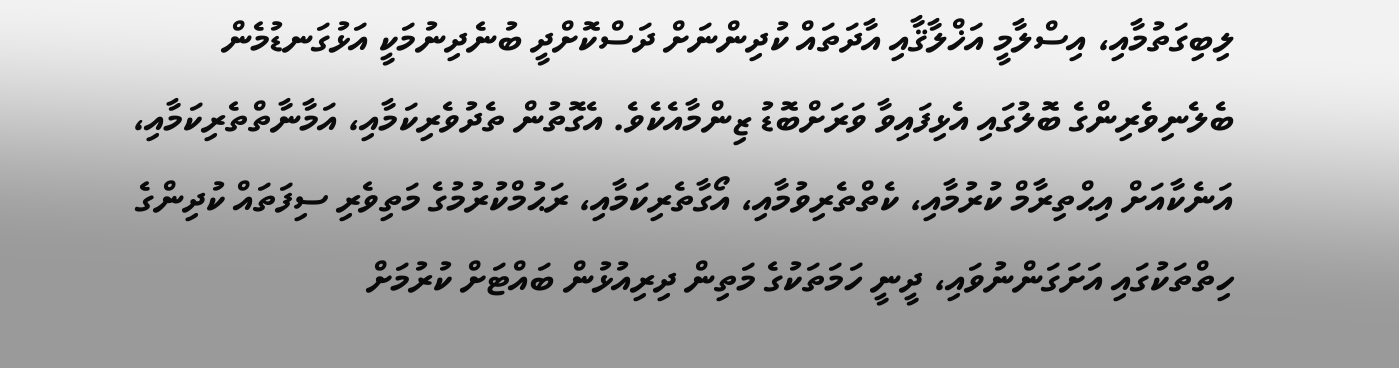ލިބިގަތުމާއި، އިސްލާމީ އަޚްލާޤާއި އާދަތައް ކުދިންނަށް ދަސްކޮށްދީ ބުނެދިނުމަކީ އަޅުގަނޑުމެން ބެލެނިވެރިންގެ ބޮލުގައި އެޅިފައިވާ ވަރަށްބޮޑު ޒިންމާއެކެވެ. އެގޮތުން ތެދުވެރިކަމާއި، އަމާނާތްތެރިކަމާއި، އަނެކާއަށް އިޙްތިރާމް ކުރުމާއި، ކެތްތެރިވުމާއި، އޯގާތެރިކަމާއި، ރަޙުމްކުރުމުގެ މަތިވެރި ސިފަތައް ކުދިންގެ ހިތްތަކުގައި އަށަގަންނުވައި، ދީނީ ހަމަތަކުގެ މަތިން ދިރިއުޅުން ބައްޓަށް ކުރުމަށް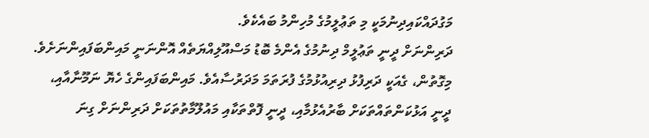މަގުދައްކައިދިނުމަކީ މި ތަޢުލީމުގެ މުހިންމު ބައެކެވެ.
ދަރިންނަށް ދީނީ ތަޢުލީމް ދިނުމުގެ އެންމެ ބޮޑު މަސްއޫލިއްޔަތެއް އޮންނަނީ މައިންބަފައިންނަށެވެ. މިގޮތުން، ގެއަކީ ދަރިފުޅު ދިރިއުޅުމުގެ ފުރަތަމަ މަދަރުސާއެވެ. މައިންބަފައިންގެ ހެޔޮ ނަމޫނާއާއި، ދީނީ އަޅުކަންތައްތަކަށް ބާރުއެޅުމާއި، ދީނީ ފޮތްތަކާއި މައުލޫމާތުތަކަށް ދަރިންނަށް ގިނަ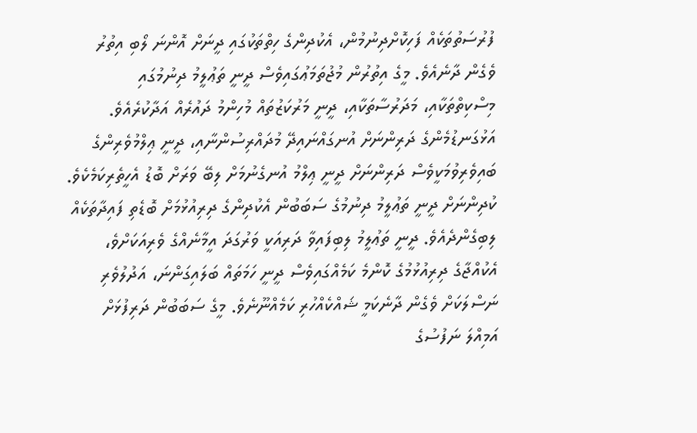ފުރުސަތުތަކެއް ފަހިކޮށްދިނުމުން، އެކުދިންގެ ހިތްތަކުގައި ދީނަށް އޮންނަ ލޯބި އިތުރު ވެގެން ދާނެއެވެ. މީގެ އިތުރުން މުޖުތަމަޢުގައިވެސް ދީނީ ތަޢުލީމު ދިނުމުގައި މިސްކިތްތަކާއި، މަދަރުސާތަކާއި، ދީނީ މަރުކަޒުތައް މުހިންމު ދައުރެއް އަދާކުރެއެވެ. އަޅުގަނޑުމެންގެ ދަރިންނަށް އުނގައްނައިދޭ މުދައްރިސުންނާއި، ދީނީ ޢިލްމުވެރިންގެ ބައިވެރިވުމަކީވެސް ދަރިންނަށް ދީނީ ޢިލްމު އުނގެނުމަށް ލިބޭ ވަރަށް ބޮޑު އެހީތެރިކަމެކެވެ.
ކުދިންނަށް ދީނީ ތަޢުލީމު ދިނުމުގެ ސަބަބުން އެކުދިންގެ ދިރިއުޅުމަށް ބޮޑެތި ފައިދާތަކެއް ލިބިގެންދެއެވެ. ދީނީ ތަޢުލީމު ލިބިފައިވާ ދަރިއަކީ ވަރުގަދަ އީމާނެއްގެ ވެރިއަކަށްވެ، އެކުއްޖާގެ ދިރިއުޅުމުގެ ކޮންމެ ކަމެއްގައިވެސް ދީނީ ހަމަތައް ބަލައިގަންނަ، އަދުލުވެރި ނަސްލަކަށް ވެގެން ދާނެކަމީ ޝައްކެއްހުރި ކަމެއްނޫނެވެ. މީގެ ސަބަބުން ދަރިފުޅަށް އަމިއްލަ ނަފުސުގެ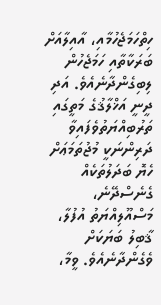ހިތްހަމަޖެހުމާއި، އާއިލާއަށް ބަރަކާތާއި ހަމަޖެހުން ލިބިގެންދާނެއެވެ. އަދި ދީނީ އަޚްލާޤުގެ މަތީގައި ތަރުބިއްޔަތުވެފައިވާ ދަރިންނަކީ މުޖުތަމަޢަށް ހެޔޮ ބަދަލުތަކެއް ގެނެސްދޭނެ، މަސްއޫލިއްޔަތު އުފުލާ، ޤާބިލު ބަޔަކަށް ވެގެންދާނެއެވެ. ވީމާ،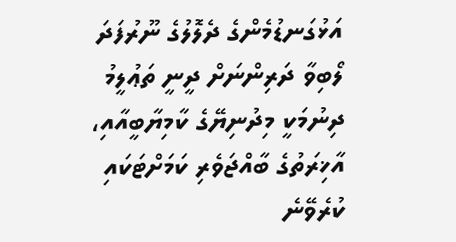އަޅުގަނޑުމެންގެ ދެލޮލުގެ ނޫރުފަދަ ލޯބިވާ ދަރިންނަށް ދީނީ ތަޢުލީމު ދިނުމަކީ މިދުނިޔޭގެ ކާމިޔާބީއާއި، އާޚިރަތުގެ ބާއްޖަވެރި ކަމަށްޓަކައި ކުރެވޭނެ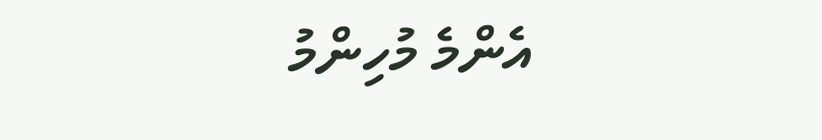އެންމެ މުހިންމު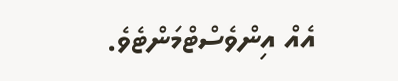އެއް އިންވެސްޓްމަންޓެވެ.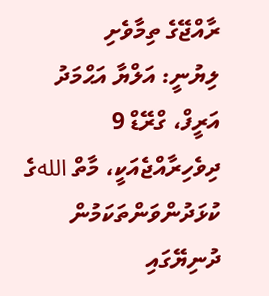ރާއްޖޭގެ ތިމާވެށި
ލިޔުނީ: އަލްޔާ އަޙްމަދު އަރީފް، ގްރޭޑް 9 ދިވެހިރާއްޖެއަކީ، މާތް اللهގެ ކުޅަދުންވަންތަކަމުން ދުނިޔޭގައި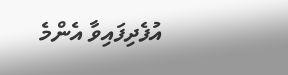އުފެދިފައިވާ އެންމެ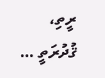ރީތި، ޤުދުރަތީ …